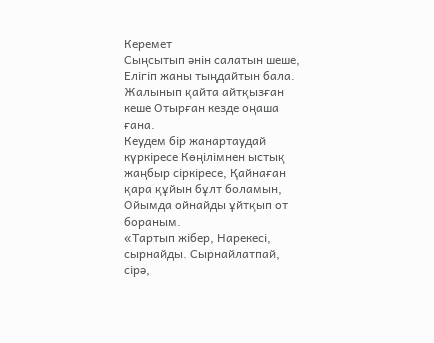Керемет
Сыңсытып әнін салатын шеше, Елігіп жаны тыңдайтын бала. Жалынып қайта айтқызған кеше Отырған кезде оңаша ғана.
Кеудем бір жанартаудай күркіресе Көңілімнен ыстық жаңбыр сіркіресе, Қайнаған қара құйын бұлт боламын, Ойымда ойнайды ұйтқып от бораным.
«Тартып жібер, Нарекесі, сырнайды. Сырнайлатпай, сірә,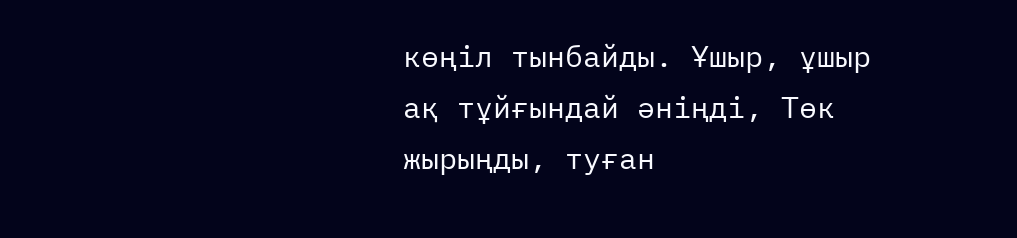көңіл тынбайды. Ұшыр, ұшыр ақ тұйғындай әніңді, Төк жырыңды, туған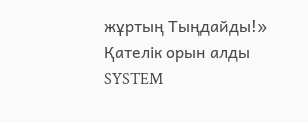жұртың Тыңдайды!»
Қателік орын алды
SYSTEM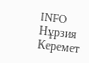INFO
Нұрзия
Керемет